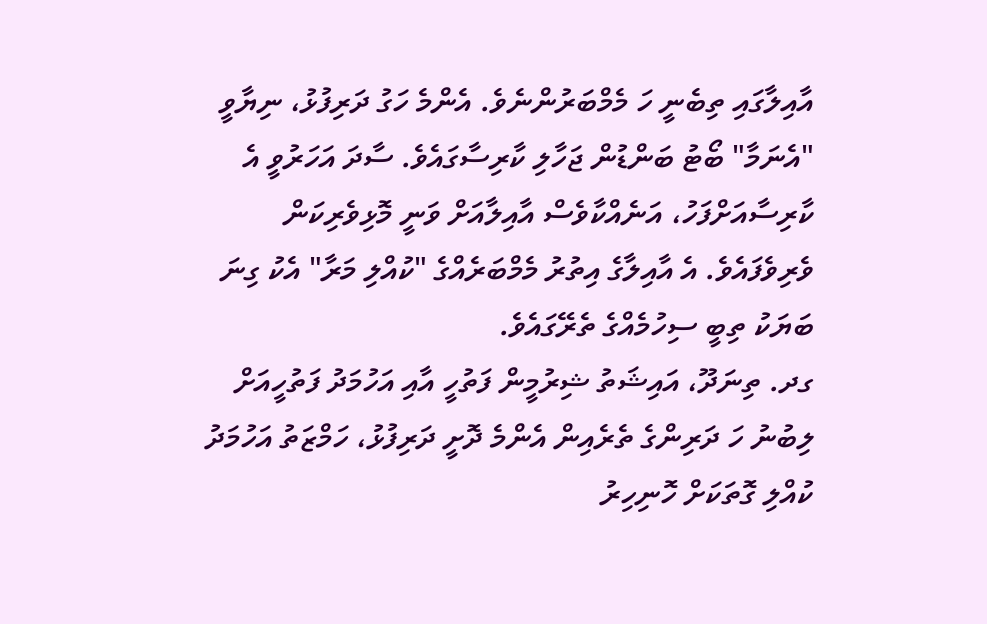އާއިލާގައި ތިބެނީ ހަ މެމްބަރުންނެވެ. އެންމެ ހަގު ދަރިފުޅު، ނިޔާވީ "އެނަމާ" ބޯޓު ބަންޑުން ޖަހާލި ކާރިސާގައެވެ. ސާދަ އަހަރުވީ އެ ކާރިސާއަށްފަހު، އަނެއްކާވެސް އާއިލާއަށް ވަނީ މޮޅިވެރިކަން ވެރިވެފައެވެ. އެ އާއިލާގެ އިތުރު މެމްބަރެއްގެ "ކުއްލި މަރާ" އެކު ގިނަ ބަޔަކު ތިބީ ސިހުމެއްގެ ތެރޭގައެވެ.
ގދ. ތިނަދޫ، އައިޝަތު ޝިރުމީން ފަތުހީ އާއި އަހުމަދު ފަތުހީއަށް ލިބުނު ހަ ދަރިންގެ ތެރެއިން އެންމެ ދޮށީ ދަރިފުޅު، ހަމްޒަތު އަހުމަދު ކުއްލި ގޮތަކަށް ހޮނިހިރު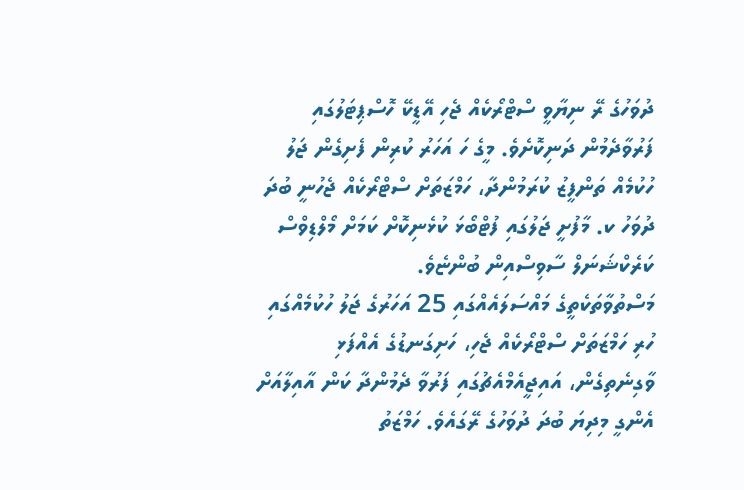ދުވަހުގެ ރޭ ނިޔާވީ ސްޓްރޯކެއް ޖެހި އޭޑީކޭ ހޮސްޕިޓަލުގައި ފަރުވާދެމުން ދަނިކޮށެވެ. މީގެ ހަ އަހަރު ކުރިން ފެށިގެން ޖަލު ހުކުމެއް ތަންފީޒު ކުރަމުންދާ، ހަމްޒަތަށް ސްޓްރޯކެއް ޖެހުނީ ބުދަ ދުވަހު ކ. މާފުށީ ޖަލުގައި ފުޓްބޯޅަ ކުޅެނިކޮށް ކަމަށް މޯލްޑިވްސް ކަރެކްޝަނަލް ސާވިސްއިން ބުންޏެވެ.
މަސްތުވާތަކެތީގެ މައްސަލައެއްގައި 25 އަހަރުގެ ޖަލު ހުކުމެއްގައި ހުރި ހަމްޒަތަށް ސްޓްރޯކެއް ޖެހި، ހަށިގަނޑުގެ އެއްފަޅި ވާގިނެތިގެން، އައިޖީއެމްއެޗުގައި ފަރުވާ ދެމުންދާ ކަން އާއިލާއަށް އެންގީ މިދިޔަ ބުދަ ދުވަހުގެ ރޭގައެވެ. ހަމްޒަތު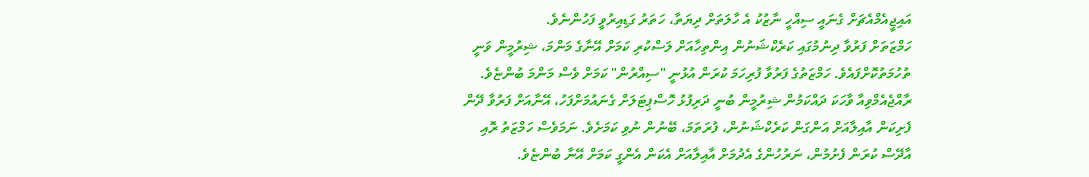އައިޖީއެމްއެޗަށް ގެނައީ ސިއްހީ ނާޒުކު އެ ހާލަތަށް ދިޔަތާ، ހަތަރު ގަޑިއިރުވީ ފަހުންނެވެ.
ހަމްޒަތަށް ފަރުވާ ދިނުމުގައި ކަރެކްޝަނުން އިންތިހާއަށް ލަސްކުރި ކަމަށް އޭނާގެ މަންމަ، ޝިރުމީން ވަނީ ތުހުމަތުކޮށްފައެވެ. ހަމްޒަތުގެ ފަރުވާ ފުރިހަމަ ކުރަން އުޅުނީ "ސިއްރުން" ކަމަށް ވެސް މަންމަ ބުންޏެވެ.
ރާއްޖެއެމްވިއާ ވާހަކަ ދައްކަމުން ޝިރުމީން ބުނީ ދަރިފުޅު ހޮސްޕިޓަލަށް ގެނައުމަށްފަހު، އޭނާއަށް ފަރުވާ ދޭން ފެށިކަން އާއިލާއަށް އަންގަން ކަރެކްޝަނުން، ފުރަތަމަ، ބޭނުން ނުވި ކަމަށެވެ. ނަމަވެސް ހަމްޒަތު ރޮއި އާދޭސް ކުރަން ފެށުމުން، ނަރުހުންގެ އެދުމަށް އާއިލާއަށް އެކަން އެންގީ ކަމަށް އޭނާ ބުންޏެވެ.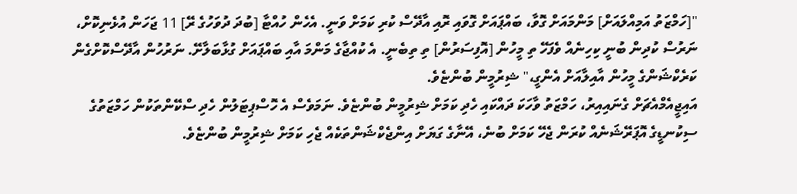"[ހަމްޒަތު އަމިއްލައަށް] މަންމައަށް ގޮވާ، ބައްޕައަށް ގޮވައި ރޮއި އާދޭސް ކުރި ކަމަށް ވަނީ. އެހެން ހުއްޓާ [ބުދަ ދުވަހުގެ ރޭ] 11 ޖަހަން އުޅެނިކޮށް، ނަރުސް ކުދިން ބުނީ ކިހިނެއް ވެފަހޭ ތި މީހުން [އޮފިސަރުން] ތި ތިބެނީ. އެ ކުއްޖާގެ މަންމަ އާއި ބައްޕައަށް ގުޅާބަލާށޭ. ނަރުހުން އާދޭސްކޮށްގެން ކަރެކްޝަންގެ މީހުން އާއިލާއަށް އެންގީ،" ޝިރުމީން ބުންޏެވެ.
އައިޖީއެމްއެޗަށް ގެނައިއިރު، ހަމްޒަތު ވާހަކަ ދައްކައި ހެދި ކަމަށް ޝިރުމީން ބުންޏެވެ. ނަމަވެސް އެ ހޮސްޕިޓަލުން ހެދި ސްކޭންތަކުން ހަމްޒަތުގެ ސިކުނޑީގެ އޮޕަރޭޝަނެއް ކުރަން ޖެހޭ ކަމަށް ބުނެ، އޭނާގެ ގަޔަށް އިންޖެކްޝަންތަކެއް ޖެހި ކަމަށް ޝިރުމީން ބުންޏެވެ.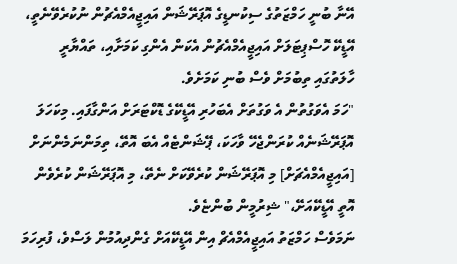އޭނާ ބުނީ ހަމްޒަތުގެ ސިކުނޑީގެ އޮޕަރޭޝަން އައިޖީއެމްއެޗުން ނުކުރެވޭނެތީ، އޭޑީކޭ ހޮސްޕިޓަލަށް އައިޖީއެމްއެޗުން އެކަން އެންގި ކަމަށާއި، ތައްޔާރީ ހާލަތުގައި ތިބުމަށް ވެސް ބުނި ކަމަށެވެ.
"ހަމަ އެވަގުތުން އެ ވަގުތަށް އެބަހުރި އޭޑީކޭގެ ޑޮކްޓަރަށް އަންގާފައި. މިކަހަލަ އޮޕަރޭޝަނެއް ކުރަންޖެހޭ ވާހަކަ، ޕޭޝަންޓެއް އެބަ އޮތޭ، ތިމަންނަމެންނަށް [އައިޖީއެމްއެޗަށް] މި އޮޕަރޭޝަން ކުރެވޭކަށް ނެތޭ، މި އޮޕަރޭޝަން ކުރެވެން އޮތީ އޭޑީކޭއަށޭ،" ޝިރުމީން ބުންޏެވެ.
ނަމަވެސް ހަމްޒަތު އައިޖީއެމްއެޗް އިން އޭޑީކޭއަށް ގެންދިއުމުން ލަސްވެ، ފުރިހަމަ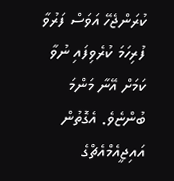ކުރަންޖެހޭ އަވަސް ފަރުވާ ފުރިހަމަ ކުރެވިފައި ނުވާ ކަމަށް އޭނާ މަންމަ ބުންޏެވެ. އެގޮތުން އައިޖީއެމްއެޗްގެ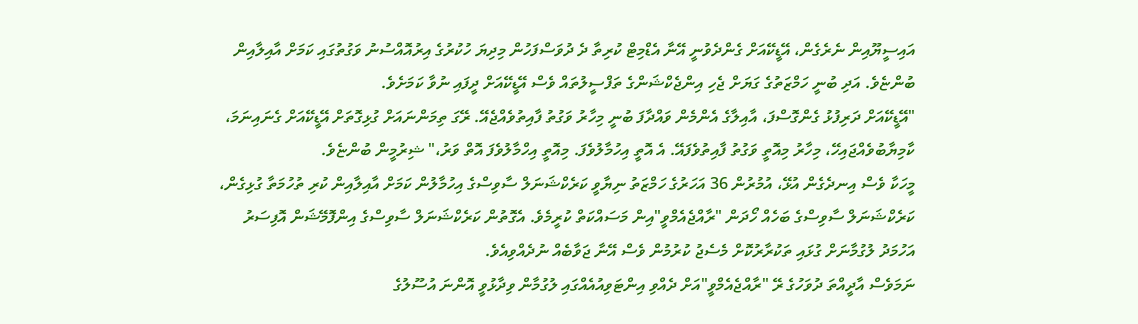އައިސީޔޫއިން ނެރެގެން، އޭޑީކޭއަށް ގެންދެވުނީ އޭނާ އެޑްމިޓް ކުރިތާ ދެ ދުވަސްފަހުން މިދިޔަ ހުކުރުގެ އިރުއޮއްސުނު ވަގުތުގައި ކަމަށް އާއިލާއިން ބުންޏެވެ. އަދި ބުނީ ހަމްޒަތުގެ ގަޔަށް ޖެހި އިންޖެކްޝަންގެ ތަފްސީލުތައް ވެސް އޭޑީކޭއަށް ދީފައި ނުވާ ކަމަށެވެ.
"އޭޑީކޭއަށް ދަރިފުޅު ގެންގޮސްފަ، އާއިލާގެ އެންމެން ވައްދާފަ ބުނީ މިހާރު ވަގުތު ފާއިތުވެއްޖެއޭ. ރޭގަ ތިމަންނައަށް ގުޅިގޮތަށް އޭޑީކޭއަށް ގެނައިނަމަ، ކާމިޔާބުވެއްޖައިހޭ، މިހާރު މިއޮތީ ވަގުތު ފާއިތުވެފައޭ. އެ އޮތީ އިހުމާލުވެފަ. މިއޮތީ އިހްމާލުވެފަ އޮތް ވަރު،" ޝިރުމީން ބުންޏެވެ.
މީހަކާ ވެސް އިނދެގެން އުޅޭ، އުމުރުން 36 އަހަރުގެ ހަމްޒަތު ނިޔާވީ ކަރެކްޝަނަލް ސާވިސްގެ އިހުމާލުން ކަމަށް އާއިލާއިން ކުރި ތުހުމަތާ ގުޅިގެން، ކަރެކްޝަނަލް ސާވިސްގެ ބަހެއް ހޯދަން "ރާއްޖެއެމްވީ"އިން މަސައްކަތް ކުރީމެވެ. އެގޮތުން ކަރެކްޝަނަލް ސާވިސްގެ އިންފޮމޭޝަން އޮފިސަރު އަހުމަދު ލުގުމާނަށް ގުޅައި ތަކުރާރުކޮށް މެސެޖު ކުރުމުން ވެސް އޭނާ ޖަވާބެއް ނުދެއްވިއެވެ.
ނަމަވެސް އާދީއްތަ ދުވަހުގެ ރޭ "ރާއްޖެއެމްވީ"އަށް ދެއްވި އިންޓަވިއުއެއްގައި ލުގުމާން ވިދާޅުވީ އޮންނަ އުސޫލުގެ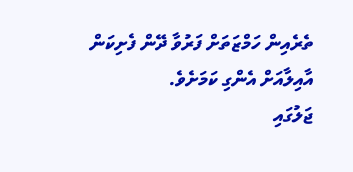ތެރެއިން ހަމްޒަތަށް ފަރުވާ ދޭން ފެށިކަން އާއިލާއަށް އެންގި ކަމަށެވެ.
ޖަލުގައި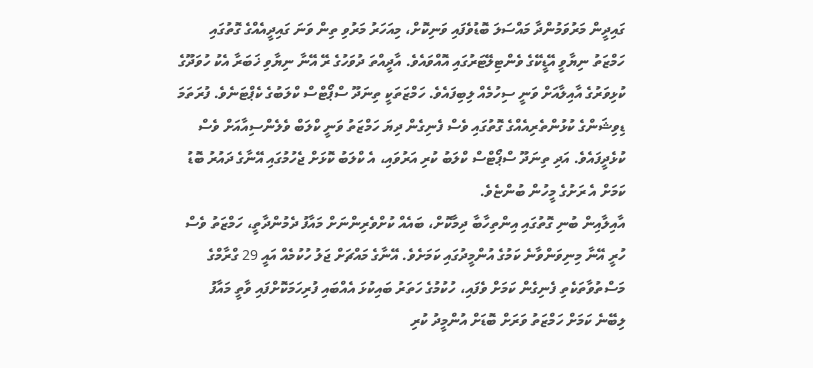ގައިދީން މަރުވަމުންދާ މައްސަލަ ބޮޑުވެފައި ވަނިކޮށް، މިއަހަރު މަރުވި ތިން ވަނަ ގައިދީއެއްގެ ގޮތުގައި ހަމްޒަތު ނިޔާވީ އޭޑީކޭގެ ވެންޓިލޭޓަރުގައި އޮއްވައެވެ. އާދީއްތަ ދުވަހުގެ ރޭ އޭނާ ނިޔާވި ޚަބަރާ އެކު ހުވަދޫގެ ކުޅިވަރުގެ އާއިލާއަށް ވަނީ ސިހުމެއް ލިބިފައެވެ. ހަމްޒަތަކީ ތިނަދޫ ސްޕޯޓްސް ކްލަބުގެ ކެޕްޓަނެވެ. ފުރަތަމަ ޑިވިޝަންގެ ކުޅުންތެރިއެއްގެ ގޮތުގައި ވެސް ފެނިގެން ދިޔަ ހަމްޒަތު ވަނީ ކްލަބް ވެލެންސިއާއަށް ވެސް ކުޅެދީފައެވެ. އަދި ތިނަދޫ ސްޕޯޓްސް ކްލަބު ކުރި އަރުވައި، އެ ކްލަބު ކޮޅަށް ޖެހުމުގައި އޭނާގެ ދައުރު ބޮޑު ކަމަށް އެ ރަށުގެ މީހުން ބުންޏެވެ.
އާއިލާއިން ބުނި ގޮތުގައި އިންތިހާބާ ދިމާކޮށް، ބައެއް ކުށްވެރިންނަށް މައާފު ދެމުންދާތީ، ހަމްޒަތު ވެސް ހުރީ އޭނާ މިނިވަންވާނެ ކަމުގެ އުންމީދުގައި ކަމަށެވެ. އޭނާގެ މައްޗަށް ޖަލު ހުކުމެއް އައީ 29 ގްރާމްގެ މަސްތުވާތަކެތި ފެނިގެން ކަމަށް ވެފައި، ހުކުމުގެ ހަތަރު ބައިކުޅަ އެއްބައި ފުރިހަމަކޮށްފައި ވާތީ މައާފު ލިބޭނެ ކަމަށް ހަމްޒަތު ވަރަށް ބޮޑަށް އުންމީދު ކުރި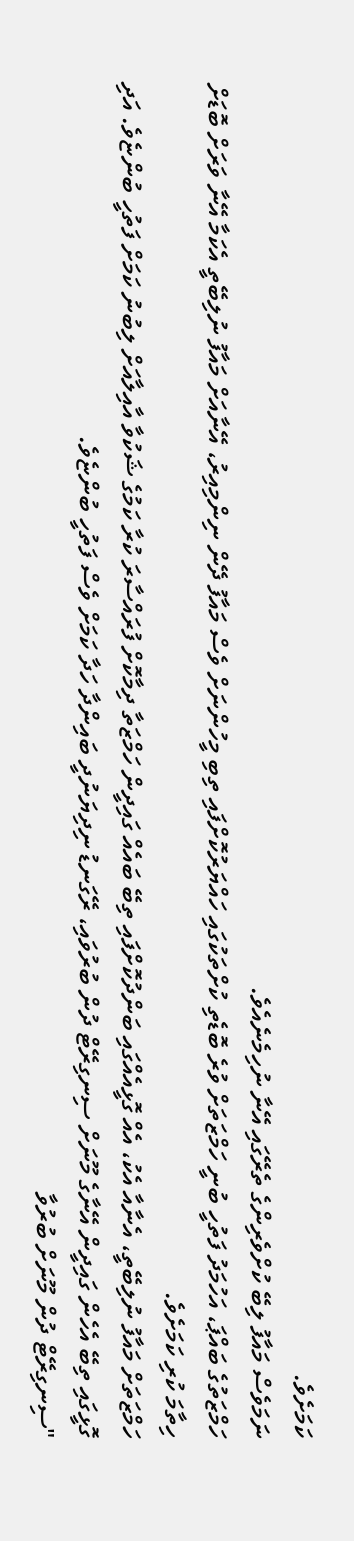ކަމަށެވެ.
ނަމަވެސް މައާފު ލިބޭ ކުށްވެރިންގެ ތެރޭގައި އޭނާ ނުހިމެނެއެވެ.
ހަމްޒަތުގެ ބައްޕަ، އަހުމަދު ފަތުހީ ބުނީ ހަމްޒަތަށް ވުރެ ބޮޑެތި ކުށްތަކުގައި ހައްޔަރުކޮށްފައި ތިބި މީހުންނަށް ވެސް މައާފު ދޭން ނިންމިއިރު، އޭނާއަށް މައާފު ނުލިބޭތީ އެކަމާ އޭނާ ވަރަށް ބޮޑަށް ހިތާމަ ކުރި ކަމަށެވެ.
ހަމްޒަތަށް މައާފު ނުލިބޭތީ، އެނާއާ އެކު، އެއް ގޮޅީއެއްގައި ބަންދުކޮށްފައި ތިބޭ ބައެއް ގައިދީން ހަމްޒަތާ ދިމާކޮށް ފުރައްސާރަ ކުރާ ކަމުގެ ޝަކުވާ އާއިލާއަށް ލިބުނު ކަމަށް ފަތުހީ ބުންޏެވެ. އަދި ގޮޅީގައި ތިބޭ އެހެން ގައިދީން އޭނާގެ މޫނަށް ސިނގިރޭޓް ދުން ބުރުވައި، ރޭގަނޑު ނިދިޔަނުދީ ބައިންދާ ހަދާ ކަމަށް ވެސް ފަތުހީ ބުންޏެވެ.
"ސިނގިރޭޓް ދުން މޫނަށް ބުރުވާ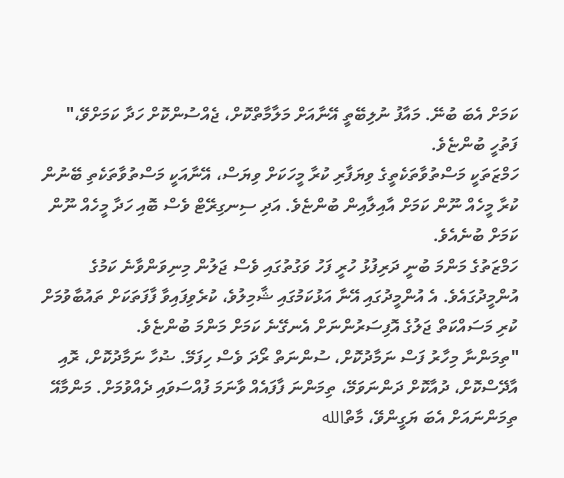ކަމަށް އެބަ ބުނޭ. މައާފު ނުލިބޭތީ އޭނާއަށް މަލާމާތްކޮށް، ޖެއްސުންކޮށް ހަދާ ކަމަށްވޭ،" ފަތުހީ ބުންޏެވެ.
ހަމްޒަތަކީ މަސްތުވާތަކެތީގެ ވިޔަފާރި ކުރާ މީހަކަށް ވިޔަސް، އޭނާއަކީ މަސްތުވާތަކެތި ބޭނުން ކުރާ މީހެއް ނޫން ކަމަށް އާއިލާއިން ބުންޏެވެ. އަދި ސިނގިރޭޓް ވެސް ބޮއި ހަދާ މީހެއް ނޫން ކަމަށް ބުނެއެވެ.
ހަމްޒަތުގެ މަންމަ ބުނީ ދަރިފުޅު ހުރީ ފަހު ވަގުތުގައި ވެސް ޖަލުން މިނިވަންވާނެ ކަމުގެ އުންމީދުގައެވެ. އެ އުންމީދުގައި އޭނާ އަޅުކަމުގައި ޝާމިލުވެ، ކުރެވިފައިވާ ފާފަތަކަށް ތައުބާވުމަށް ކުރި މަސައްކަތް ޖަލުގެ އޮފިސަރުންނަށް އެނގޭނެ ކަމަށް މަންމަ ބުންޏެވެ.
"ތިމަންނާ މިހާރު ފަސް ނަމާދުކޮށް، ސުންނަތް ރޯދަ ވެސް ހިފަމޭ. ޟުހާ ނަމާދުކޮށް، ރޮއި އާދޭސްކޮށް، ދުއާކޮށް ދަންނަވަމޭ، ތިމަންނަ ފާފައެއް ވާނަމަ ފުއްސަވައި ދެއްވުމަށް. މަންމާއޭ ތިމަންނައަށް އެބަ ޔަގީންވޭ، މާތްالله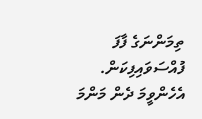ތިމަންނަގެ ފާފަ ފުއްސަވައިފިކަން. އެހެންވީމަ ދެން މަންމަ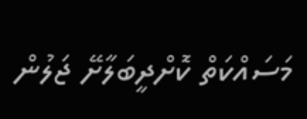މަސައްކަތް ކޮށްދީބަލާށޭ ޖަލުން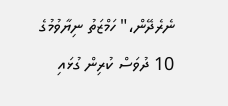ނެރެދޭން،" ހަމްޒަތު ނިޔާވުމުގެ 10 ދުވަސް ކުރިން ގުޅައި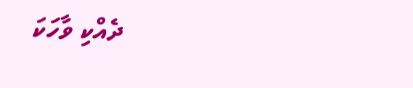ދެއްކި ވާހަކަ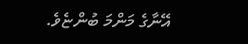އޭނާގެ މަންމަ ބުންޏެވެ.